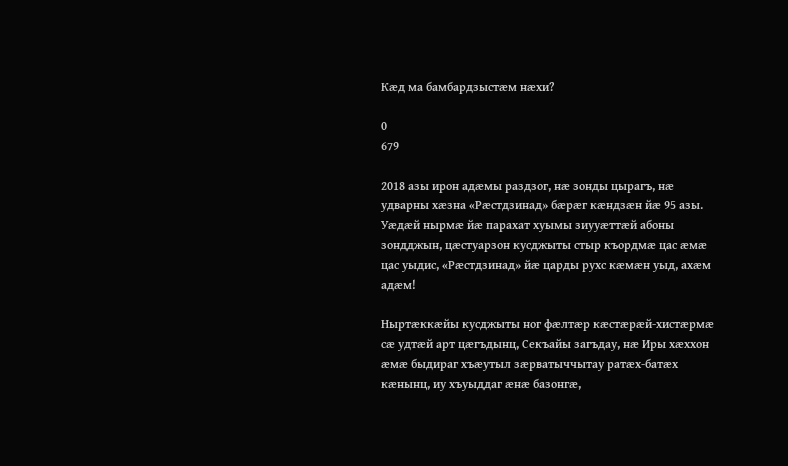Кæд ма бамбардзыстæм нæхи?

0
679

2018 азы ирон адæмы раздзог, нæ зонды цырагъ, нæ удварны хæзна «Рæстдзинад» бæрæг кæндзæн йæ 95 азы. Уæдæй нырмæ йæ парахат хуымы зиууæттæй абоны зондджын, цæстуарзон кусджыты стыр къордмæ цас æмæ цас уыдис, «Рæстдзинад» йæ царды рухс кæмæн уыд, ахæм адæм!

Ныртæккæйы кусджыты ног фæлтæр кæстæрæй-хистæрмæ сæ удтæй арт цæгъдынц, Секъайы загъдау, нæ Иры хæххон æмæ быдираг хъæутыл зæрватыччытау ратæх-батæх кæнынц, иу хъуыддаг æнæ базонгæ,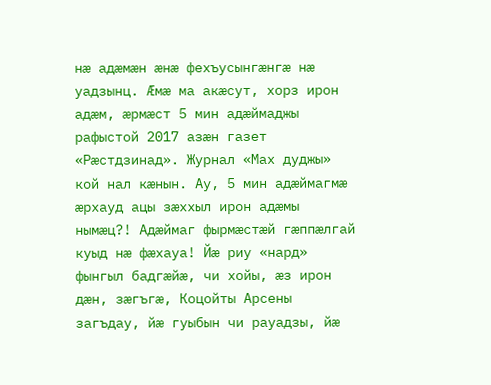нæ адæмæн æнæ фехъусынгæнгæ нæ уадзынц. Æмæ ма акæсут, хорз ирон адæм, æрмæст 5 мин адæймаджы рафыстой 2017 азæн газет «Рæстдзинад». Журнал «Мах дуджы» кой нал кæнын. Ау, 5 мин адæймагмæ æрхауд ацы зæххыл ирон адæмы нымæц?! Адæймаг фырмæстæй гæппæлгай куыд нæ фæхауа! Йæ риу «нард» фынгыл бадгæйæ, чи хойы, æз ирон дæн, зæгъгæ, Коцойты Арсены загъдау, йæ гуыбын чи рауадзы, йæ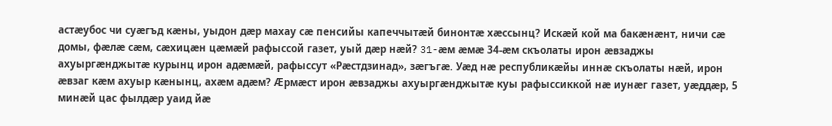астæубос чи суæгъд кæны, уыдон дæр махау сæ пенсийы капеччытæй бинонтæ хæссынц? Искæй кой ма бакæнæнт, ничи сæ домы, фæлæ сæм, сæхицæн цæмæй рафыссой газет, уый дæр нæй? 31-æм æмæ 34-æм скъолаты ирон æвзаджы ахуыргæнджытæ курынц ирон адæмæй, рафыссут «Рæстдзинад», зæгъгæ. Уæд нæ республикæйы иннæ скъолаты нæй, ирон æвзаг кæм ахуыр кæнынц, ахæм адæм? Æрмæст ирон æвзаджы ахуыргæнджытæ куы рафыссиккой нæ иунæг газет, уæддæр, 5 минæй цас фылдæр уаид йæ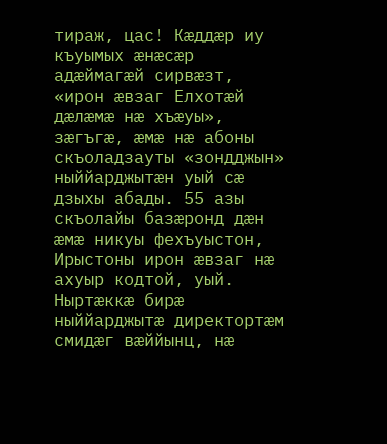тираж, цас! Кæддæр иу къуымых æнæсæр адæймагæй сирвæзт, «ирон æвзаг Елхотæй дæлæмæ нæ хъæуы», зæгъгæ, æмæ нæ абоны скъоладзауты «зондджын» ныййарджытæн уый сæ дзыхы абады. 55 азы скъолайы базæронд дæн æмæ никуы фехъуыстон, Ирыстоны ирон æвзаг нæ ахуыр кодтой, уый. Ныртæккæ бирæ ныййарджытæ директортæм смидæг вæййынц, нæ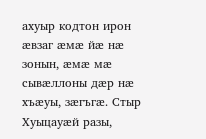ахуыр кодтон ирон æвзаг æмæ йæ нæ зонын, æмæ мæ сывæллоны дæр нæ хъæуы, зæгъгæ. Стыр Хуыцауæй разы,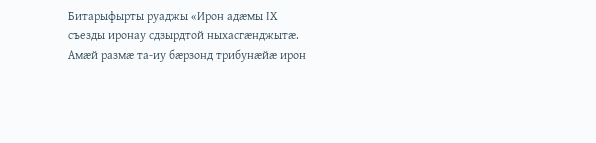Битарыфырты руаджы «Ирон адæмы IХ съезды иронау сдзырдтой ныхасгæнджытæ. Амæй размæ та-иу бæрзонд трибунæйæ ирон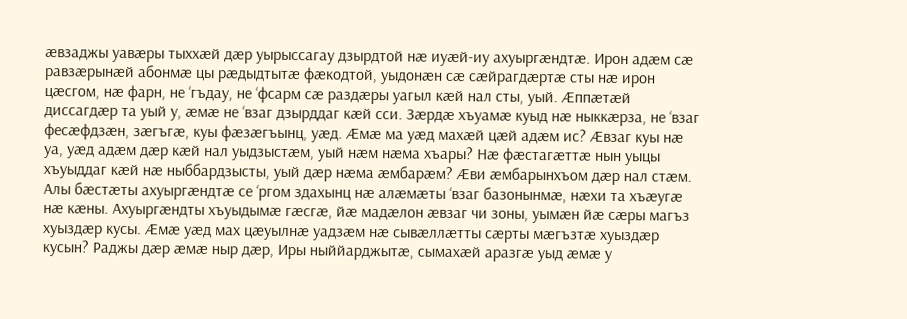æвзаджы уавæры тыххæй дæр уырыссагау дзырдтой нæ иуæй-иу ахуыргæндтæ. Ирон адæм сæ равзæрынæй абонмæ цы рæдыдтытæ фæкодтой, уыдонæн сæ сæйрагдæртæ сты нæ ирон цæсгом, нæ фарн, не ‘гъдау, не ‘фсарм сæ раздæры уагыл кæй нал сты, уый. Æппæтæй диссагдæр та уый у, æмæ не ‘взаг дзырддаг кæй сси. Зæрдæ хъуамæ куыд нæ ныккæрза, не ‘взаг фесæфдзæн, зæгъгæ, куы фæзæгъынц, уæд. Æмæ ма уæд махæй цæй адæм ис? Æвзаг куы нæ уа, уæд адæм дæр кæй нал уыдзыстæм, уый нæм нæма хъары? Нæ фæстагæттæ нын уыцы хъуыддаг кæй нæ ныббардзысты, уый дæр нæма æмбарæм? Æви æмбарынхъом дæр нал стæм. Алы бæстæты ахуыргæндтæ се ‘ргом здахынц нæ алæмæты ‘взаг базонынмæ, нæхи та хъæугæ нæ кæны. Ахуыргæндты хъуыдымæ гæсгæ, йæ мадæлон æвзаг чи зоны, уымæн йæ сæры магъз хуыздæр кусы. Æмæ уæд мах цæуылнæ уадзæм нæ сывæллæтты сæрты мæгъзтæ хуыздæр кусын? Раджы дæр æмæ ныр дæр, Иры ныййарджытæ, сымахæй аразгæ уыд æмæ у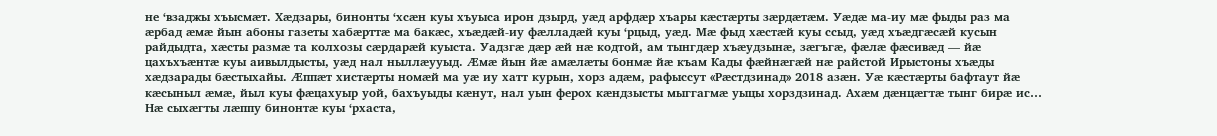не ‘взаджы хъысмæт. Хæдзары, бинонты ‘хсæн куы хъуыса ирон дзырд, уæд арфдæр хъары кæстæрты зæрдæтæм. Уæдæ ма-иу мæ фыды раз ма æрбад æмæ йын абоны газеты хабæрттæ ма бакæс, хъæдæй-иу фæлладæй куы ‘рцыд, уæд. Мæ фыд хæстæй куы ссыд, уæд хъæдгæсæй кусын райдыдта, хæсты размæ та колхозы сæрдарæй куыста. Уадзгæ дæр æй нæ кодтой, ам тынгдæр хъæудзынæ, зæгъгæ, фæлæ фæсивæд — йæ цахъхъæнтæ куы аивылдысты, уæд нал ныллæууыд. Æмæ йын йæ амæлæты бонмæ йæ къам Кады фæйнæгæй нæ райстой Ирыстоны хъæды хæдзарады бæстыхайы. Æппæт хистæрты номæй ма уæ иу хатт курын, хорз адæм, рафыссут «Рæстдзинад» 2018 азæн. Уæ кæстæрты бафтаут йæ кæсыныл æмæ, йыл куы фæцахуыр уой, бахъуыды кæнут, нал уын ферох кæндзысты мыггагмæ уыцы хорздзинад. Ахæм дæнцæгтæ тынг бирæ ис… Нæ сыхæгты лæппу бинонтæ куы ‘рхаста,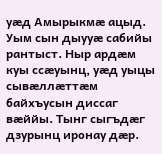уæд Амырыкмæ ацыд. Уым сын дыууæ сабийы рантыст. Ныр ардæм куы ссæуынц, уæд уыцы сывæллæттæм байхъусын диссаг вæййы. Тынг сыгъдæг дзурынц иронау дæр.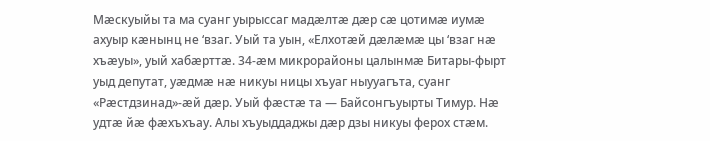Мæскуыйы та ма суанг уырыссаг мадæлтæ дæр сæ цотимæ иумæ ахуыр кæнынц не ‘взаг. Уый та уын, «Елхотæй дæлæмæ цы ‘взаг нæ хъæуы», уый хабæрттæ. 34-æм микрорайоны цалынмæ Битары-фырт уыд депутат, уæдмæ нæ никуы ницы хъуаг ныууагъта, суанг «Рæстдзинад»-æй дæр. Уый фæстæ та — Байсонгъуырты Тимур. Нæ удтæ йæ фæхъхъау. Алы хъуыддаджы дæр дзы никуы ферох стæм.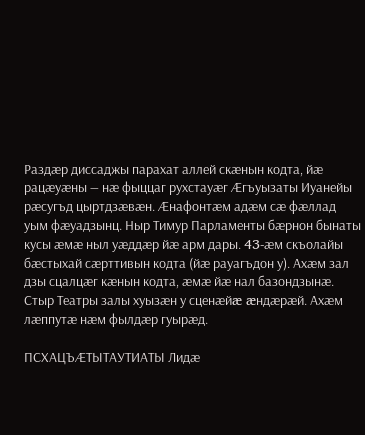Раздæр диссаджы парахат аллей скæнын кодта, йæ рацæуæны — нæ фыццаг рухстауæг Æгъуызаты Иуанейы рæсугъд цыртдзæвæн. Æнафонтæм адæм сæ фæллад уым фæуадзынц. Ныр Тимур Парламенты бæрнон бынаты кусы æмæ ныл уæддæр йæ арм дары. 43-æм скъолайы бæстыхай сæрттивын кодта (йæ рауагъдон у). Ахæм зал дзы сцалцæг кæнын кодта, æмæ йæ нал базондзынæ. Стыр Театры залы хуызæн у сценæйæ æндæрæй. Ахæм лæппутæ нæм фылдæр гуырæд.

ПСХАЦЪÆТЫТАУТИАТЫ Лидæ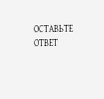ОСТАВЬТЕ ОТВЕТ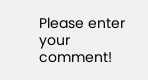Please enter your comment!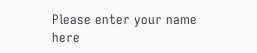Please enter your name here